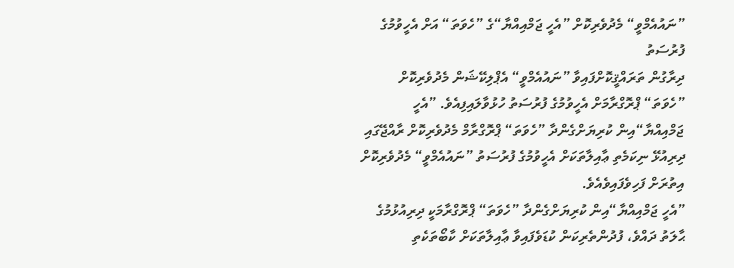”ނައުއެމްވީ“ މެދުވެރިކޮށް ”އެހީ ޖަމްއިއްޔާ“ގެ ”ހެވަތަ“ އަށް އެހީވުމުގެ ފުރުސަތު
ދިރާގުން ތަރައްޤީކޮށްފައިވާ ”ނައުއެމްވީ“ އެޕްލިކޭޝަން މެދުވެރިކޮށް ”ހެވަތަ“ ޕްރޮގްރާމަށް އެހީވުމުގެ ފުރުސަތު ހުޅުވާލައިފިއެވެ. ”އެހީ ޖަމްއިއްޔާ“އިން ކުރިޔަށްގެންދާ ”ހެވަތަ“ ޕްރޮގްރާމް މެދުވެރިކޮށް ރާއްޖޭގައި ދިރިއުޅޭ ނިކަމެތި ޢާއިލާތަކަށް އެހީވުމުގެ ފުރުސަތު ”ނައުއެމްވީ“ މެދުވެރިކޮށް އިތުރަށް ފަހިވެފައިވެއެވެ.
”އެހީ ޖަމްއިއްޔާ“އިން ކުރިޔަށްގެންދާ ”ހެވަތަ“ ޕްރޮގްރާމަކީ ދިރިއުޅުމުގެ ޙާލަތު ދައްވެ، ފުދުންތެރިކަން ކުޑަވެފައިވާ ޢާއިލާތަކަށް ކާބޯތަކެތި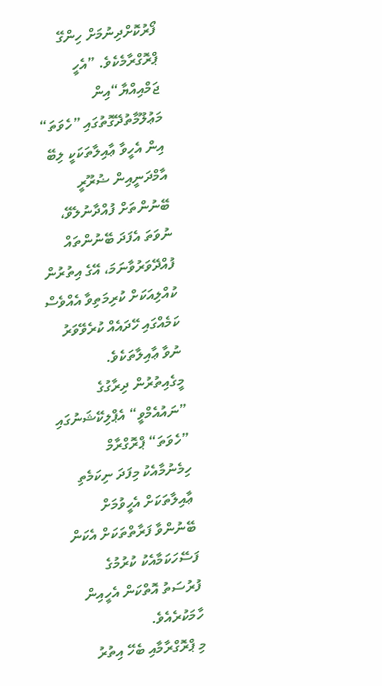ފޯރުކޮށްދިނުމަށް ހިންގޭ ޕްރޮގްރާމެކެވެ. ”އެހީ ޖަމްއިއްޔާ“އިން މަޢުލޫމާތުދޭގޮތުގައި ”ހެވަތަ“ އިން އެހީވާ ޢާއިލާތަކަކީ ލިބޭ އާމްދަނީއިން ޟުރޫރީ ބޭނުންތަށް ފުއްދާނުލެވޭ، ނުވަތަ އެފަދަ ބޭނުންތައް ފުއްދޭވަރުވާނަމަ، އޭގެ އިތުރުން ކުއްލިއަކަށް ކުރިމަތިވާ އެއްވެސް ކަމެއްގައި ހޭދައެއް ކުރެވޭވަރު ނުވާ ޢާއިލާތަކެވެ.
މީގެއިތުރުން ދިރާގުގެ ”ނައުއެމްވީ“ އެޕްލިކޭޝަނުގައި ”ހެވަތަ“ ޕްރޮގްރާމް ހިމެނުމާއެކު މިފަދަ ނިކަމެތި ޢާއިލާތަކަށް އެހީވުމަށް ބޭނުންވާ ފަރާތްތަކަށް އެކަން ފަސޭހަކަމާއެކު ކުރުމުގެ ފުރުސަތު އޮތްކަން އެހީއިން ހާމަކުރެއެވެ.
މި ޕްރޮގްރާމާއި ބެހޭ އިތުރު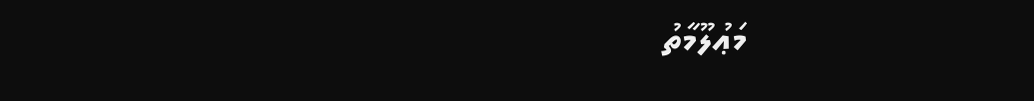މަޢުލޫމާތު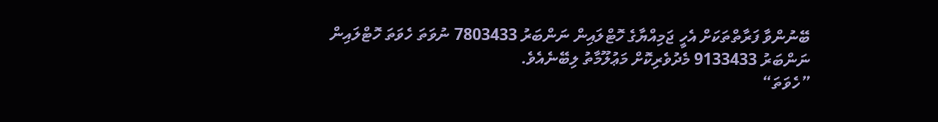ބޭނުންވާ ފަރާތްތަކަށް އެހީ ޖަމިއްޔާގެ ހޮޓްލައިން ނަންބަރު 7803433 ނުވަތަ ހެވަތަ ހޮޓްލައިން ނަންބަރު 9133433 މެދުވެރިކޮށް މަޢުލޫމާތު ލިބޭނެއެވެ.
”ހެވަތަ“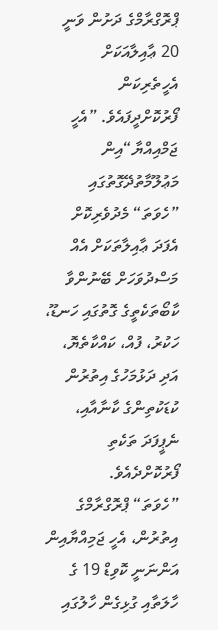ޕްރޮގްރާމްގެ ދަށުން ވަނީ 20 ޢާއިލާއަކަށް އެހީތެރިކަން ފޯރުކޮށްދީފައެވެ. ”އެހީ ޖަމްއިއްޔާ“އިން މަޢުލޫމާތުދޭގޮތުގައި ”ހެވަތަ“ މެދުވެރިކޮށް އެފަދަ ޢާއިލާތަކަށް އެއް މަސްދުވަހަށް ބޭނުންވާ ކާބޯތަކެތީގެ ގޮތުގައި ހަނޑޫ، ހަކުރު، ފުއް، ކައްކާތެޔޮ، އަދި ދަޅުމަހުގެ އިތުރުން ކުޑަކުތިންގެ ކާނާއާއި، ނެޕީފަދަ ތަކެތި ފޯރުކޮށްދެއެވެ.
”ހެވަތަ“ ޕްރޮގްރާމްގެ އިތުރުން، އެހީ ޖަމިއްޔާއިން އަންނަނީ ކޮވިޑް 19 ގެ ހާލަތާއި ގުޅިގެން ހާލުގައި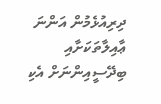ދިރިއުޅެމުން އަންނަ ޢާއިލާތަކަށާއި ބިދޭސީއިންނަށް އެކި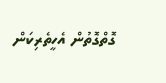ގޮތްގޮތުން އެހީތެރިކަން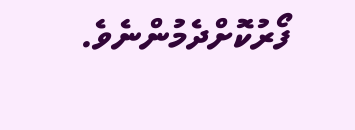ފޯރުކޮށްދެމުންނެވެ.